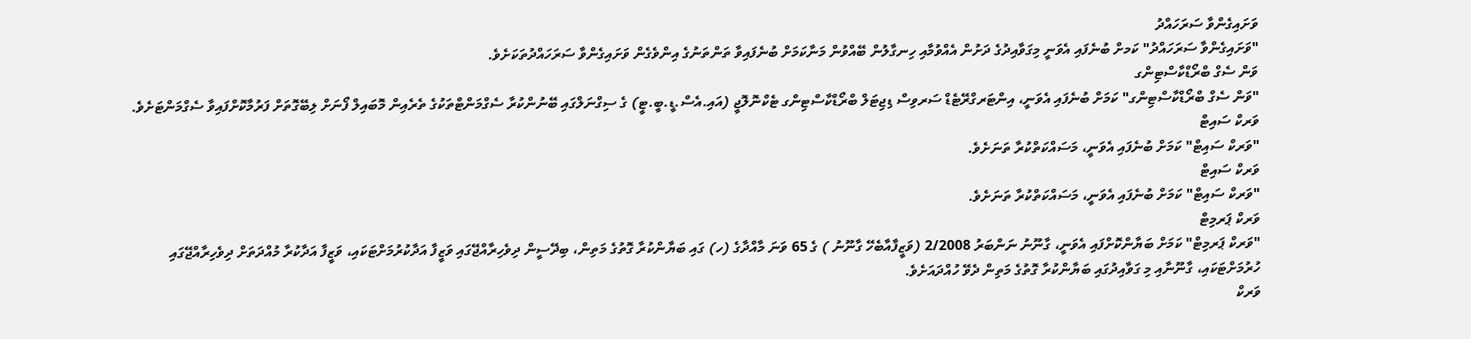ވަށައިގެންވާ ސަރަހައްދު
"ވަށައިގެންވާ ސަރަހައްދު" ކަމށް ބުނެފައި އެވަނީ މިގަވާއިދުގެ ދަށުން އެއްވުމާއި ހިނގާލުން ބޭއްވުން މަނާކަމަށް ބުނެފައިވާ ތަންތަނުގެ އިންވެގެން ވަށައިގެންވާ ސަރަހައްދުތަކަށެވެ.
ވަން ސެގް ބްރޯޑްކާސްޓިންގ
"ވަން ސެގް ބްރޯޑްކާސްޓިންގ" ކަމަށް ބުނެފައި އެވަނީ، އިންޓަރގްރޭޓެޑް ސަރވިސް ޑިޖިޓަލް ބްރޯޑްކާސްޓިންގ ޓެކްނޮލޮޖީ (އައި.އެސް.ޑީ.ބީ.ޓީ) ގެ ސިގްނަލްގައި ބޭނުންކުރާ ސެގްމަންޓްތަކުގެ ތެރެއިން މޮބައިލް ފޯނަށް ލިބޭގޮތަށް ފަރުމާކޮށްފައިވާ ސެގްމަންޓަށެވެ.
ވަރކް ސައިޓް
"ވަރކް ސައިޓް" ކަމަށް ބުނެފައި އެވަނީ، މަސައްކަތްކުރާ ތަނަށެވެ.
ވަރކް ސައިޓް
"ވަރކް ސައިޓް" ކަމަށް ބުނެފައި އެވަނީ، މަސައްކަތްކުރާ ތަނަށެވެ.
ވަރކް ޕަރމިޓް
"ވަރކް ޕަރމިޓް" ކަމަށް ބަޔާންކޮށްފައި އެވަނީ، ގާނޫނު ނަންބަރު 2/2008 (ވަޒީފާއާބެހޭ ގާނޫނު ) ގެ 65 ވަނަ މާއްދާގެ (ހ) ގައި ބަޔާންކުރާ ގޮތުގެ މަތިން، ބިދޭސީން ދިވެހިރާއްޖޭގައި ވަޒީފާ އަދާކުރުމަށްޓަކައި، ވަޒީފާ އަދާކުރާ މުއްދަތަށް ދިވެހިރާއްޖޭގައި ހުރުމަށްޓަކައި، ގާނޫނާއި މި ގަވާއިދުގައި ބަޔާންކުރާ ގޮތުގެ މަތިން ދެވޭ ހުއްދައަށެވެ.
ވަރކް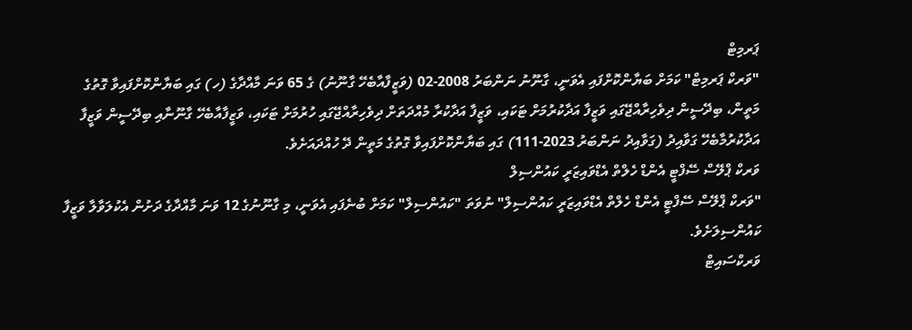ޕަރމިޓް
"ވަރކް ޕަރމިޓް" ކަމަށް ބަޔާންކޮށްފައި އެވަނީ، ގާނޫނު ނަންބަރު 2008-02 (ވަޒީފާއާބެހޭ ގާނޫނު) ގެ 65 ވަނަ މާއްދާގެ (ހ) ގައި ބަޔާންކޮށްފައިވާ ގޮތުގެ މަތީން، ބިދޭސީން ދިވެހިރާއްޖޭގައި ވަޒީފާ އަދާކުރުމަށް ޓަކައި، ވަޒީފާ އަދާކުރާ މުއްދަތަށް ދިވެހިރާއްޖޭގައި ހުރުމަށް ޓަކައި، ވަޒީފާއާބެހޭ ގާނޫނާއި ބިދޭސީން ވަޒީފާ އަދާކުރުމާބެހޭ ގަވާއިދު (ގަވާއިދު ނަންބަރު 2023-111) ގައި ބަޔާންކޮށްފައިވާ ގޮތުގެ މަތީން ދޭ ހުއްދައަށެވެ.
ވަރކް ޕްލޭސް ސޭފްޓީ އެންޑް ހެލްތް އެޑްވައިޒަރީ ކައުންސިލް
"ވަރކް ޕްލޭސް ސޭފްޓީ އެންޑް ހެލްތް އެޑްވައިޒަރީ ކައުންސިލް" ނުވަތަ "ކައުންސިލް" ކަމަށް ބުނެފައި އެވަނީ، މި ގާނޫނުގެ 12 ވަނަ މާއްދާގެ ދަށުން އެކުލަވާލާ ވަޒީފާ ކައުންސިލަށެވެ.
ވަރކްސައިޓް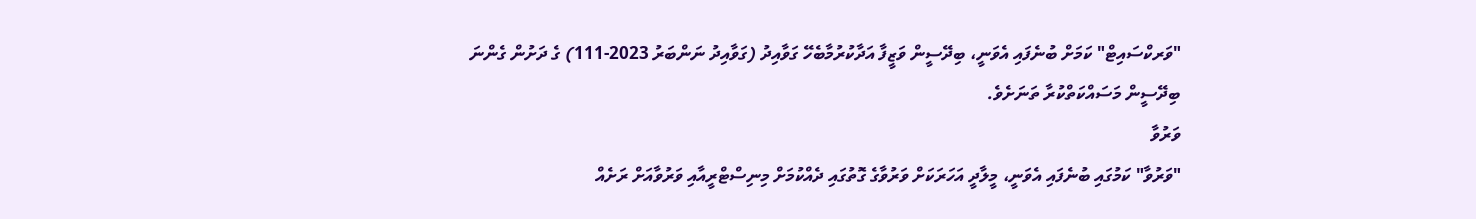"ވަރކްސައިޓް" ކަމަށް ބުނެފައި އެވަނީ، ބިދޭސީން ވަޒީފާ އަދާކުރުމާބެހޭ ގަވާއިދު (ގަވާއިދު ނަންބަރު 2023-111) ގެ ދަށުން ގެންނަ ބިދޭސީން މަސައްކަތްކުރާ ތަނަށެވެ.
ވަރުވާ
"ވަރުވާ" ކަމުގައި ބުނެފައި އެވަނީ، މީލާދީ އަހަރަކަށް ވަރުވާގެ ގޮތުގައި ދެއްކުމަށް މިނިސްޓްރީއާއި ވަރުވާއަށް ރަށެއް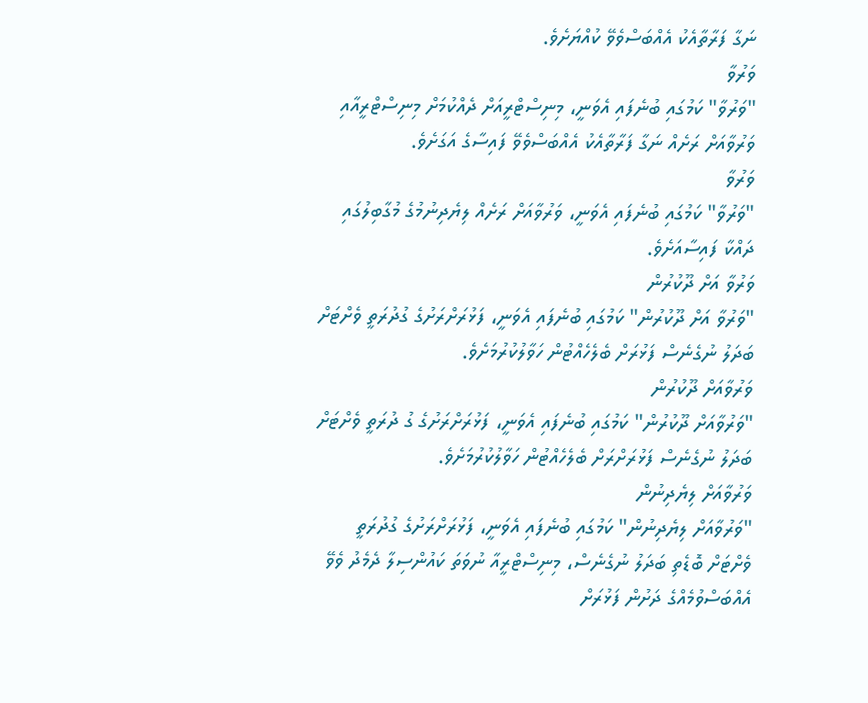ނަގާ ފަރާތާއެކު އެއްބަސްވެވޭ ކުއްޔަށެވެ.
ވަރުވާ
"ވަރުވާ" ކަމުގައި ބުނެފައި އެވަނީ، މިނިސްޓްރީއަށް ދެއްކުމަށް މިނިސްޓްރީއާއި ވަރުވާއަށް ރަށެއް ނަގާ ފަރާތާއެކު އެއްބަސްވެވޭ ފައިސާގެ އަގަށެވެ.
ވަރުވާ
"ވަރުވާ" ކަމުގައި ބުނެފައި އެވަނީ، ވަރުވާއަށް ރަށެއް ލިޔެދިނުމުގެ މުގާބިލުގައި ދައްކާ ފައިސާއަށެވެ.
ވަރުވާ އަށް ދޫކުރުން
"ވަރުވާ އަށް ދޫކުރުން" ކަމުގައި ބުނެފައި އެވަނީ، ފަޅުރަށްރަށުގެ ގުދުރަތީ ވެށްޓަށް ބަދަލު ނުގެނެސް ފަޅުރަށް ބެލެހެއްޓުން ހަވާލުކުރުމަށެވެ.
ވަރުވާއަށް ދޫކުރުން
"ވަރުވާއަށް ދޫކުރުން" ކަމުގައި ބުނެފައި އެވަނީ، ފަޅުރަށްރަށުގެ ގު ދުރަތީ ވެށްޓަށް ބަދަލު ނުގެނެސް ފަޅުރަށްރަށް ބެލެހެއްޓުން ހަވާލުކުރުމަށެވެ.
ވަރުވާއަށް ލިޔެދިނުން
"ވަރުވާއަށް ލިޔެދިނުން" ކަމުގައި ބުނެފައި އެވަނީ، ފަޅުރަށްރަށުގެ ގުދުރަތީ ވެށްޓަށް ބޮޑެތި ބަދަލު ނުގެނެސް، މިނިސްޓްރީއާ ނުވަތަ ކައުންސިލާ ދެމެދު ވެވޭ އެއްބަސްވުމެއްގެ ދަށުން ފަޅުރަށް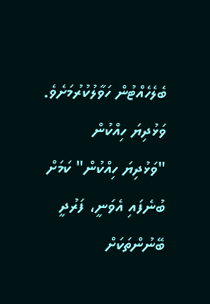ބެލެހެއްޓުން ހަވާލުކުރުމަށެވެ.
ވަޅުދިޔަ ހިއްކުން
"ވަޅުދިޔަ ހިއްކުން" ކަމަށް ބުނެފައި އެވަނީ، ފަރުދީ ބޭނުންތަކަށް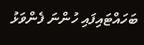ބަހައްޓައިފައި ހުންނަ ފެންވަޅު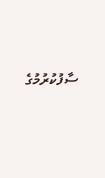ސާފުކުރުމުގެ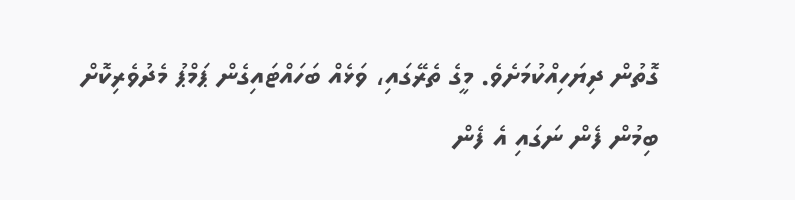ގޮތުން ދިޔަހިއްކުމަށެވެ. މީގެ ތެރޭގައި، ވަޅެއް ބަހައްޓައިގެން ޕަމްޕު މެދުވެރިކޮށް ބިމުން ފެން ނަގައި އެ ފެން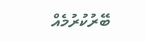ބޭރުކުރުމެއް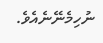ނުހިމެނޭނެއެވެ.